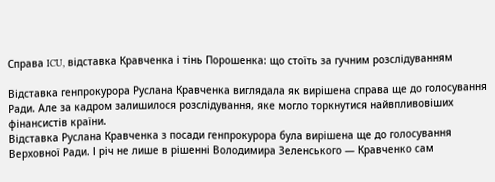Справа ICU, відставка Кравченка і тінь Порошенка: що стоїть за гучним розслідуванням

Відставка генпрокурора Руслана Кравченка виглядала як вирішена справа ще до голосування Ради. Але за кадром залишилося розслідування, яке могло торкнутися найвпливовіших фінансистів країни.
Відставка Руслана Кравченка з посади генпрокурора була вирішена ще до голосування Верховної Ради. І річ не лише в рішенні Володимира Зеленського — Кравченко сам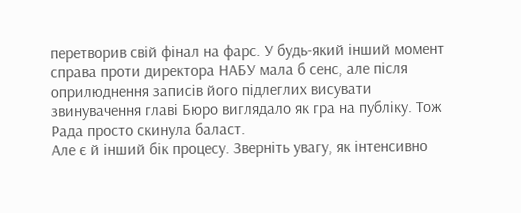перетворив свій фінал на фарс. У будь-який інший момент справа проти директора НАБУ мала б сенс, але після оприлюднення записів його підлеглих висувати звинувачення главі Бюро виглядало як гра на публіку. Тож Рада просто скинула баласт.
Але є й інший бік процесу. Зверніть увагу, як інтенсивно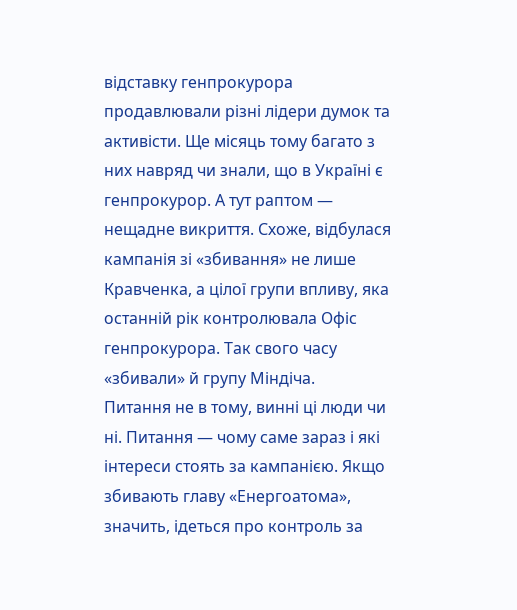відставку генпрокурора продавлювали різні лідери думок та активісти. Ще місяць тому багато з них навряд чи знали, що в Україні є генпрокурор. А тут раптом — нещадне викриття. Схоже, відбулася кампанія зі «збивання» не лише Кравченка, а цілої групи впливу, яка останній рік контролювала Офіс генпрокурора. Так свого часу «збивали» й групу Міндіча.
Питання не в тому, винні ці люди чи ні. Питання — чому саме зараз і які інтереси стоять за кампанією. Якщо збивають главу «Енергоатома», значить, ідеться про контроль за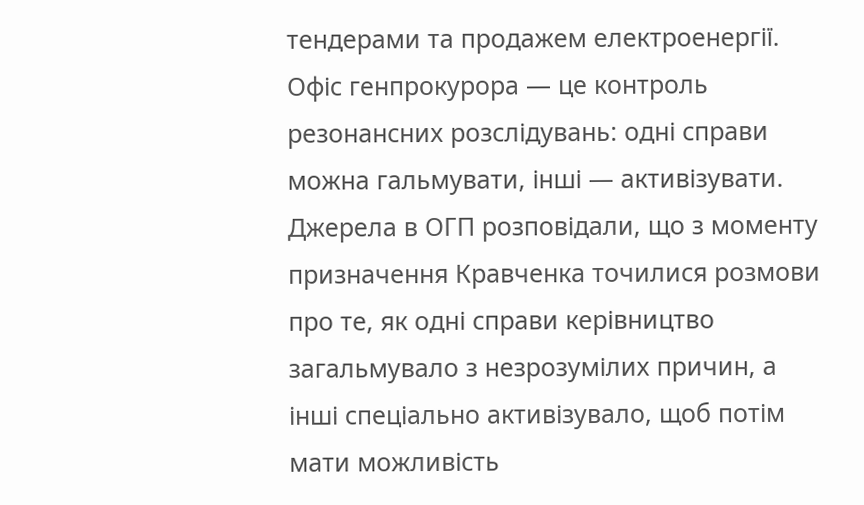тендерами та продажем електроенергії. Офіс генпрокурора — це контроль резонансних розслідувань: одні справи можна гальмувати, інші — активізувати. Джерела в ОГП розповідали, що з моменту призначення Кравченка точилися розмови про те, як одні справи керівництво загальмувало з незрозумілих причин, а інші спеціально активізувало, щоб потім мати можливість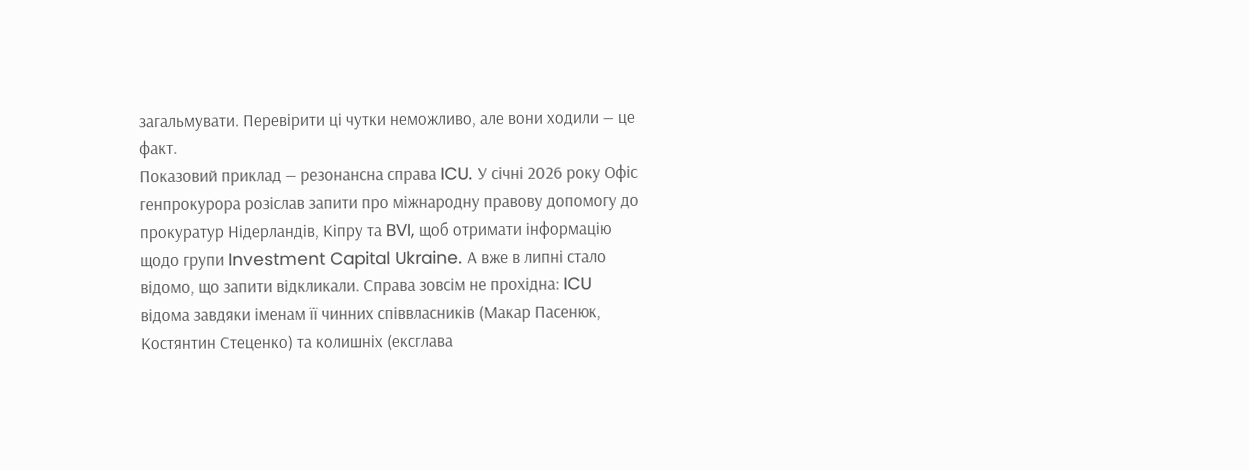загальмувати. Перевірити ці чутки неможливо, але вони ходили — це факт.
Показовий приклад — резонансна справа ICU. У січні 2026 року Офіс генпрокурора розіслав запити про міжнародну правову допомогу до прокуратур Нідерландів, Кіпру та BVI, щоб отримати інформацію щодо групи Investment Capital Ukraine. А вже в липні стало відомо, що запити відкликали. Справа зовсім не прохідна: ICU відома завдяки іменам її чинних співвласників (Макар Пасенюк, Костянтин Стеценко) та колишніх (ексглава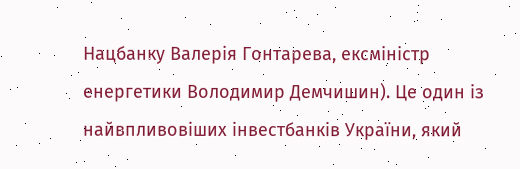Нацбанку Валерія Гонтарева, ексміністр енергетики Володимир Демчишин). Це один із найвпливовіших інвестбанків України, який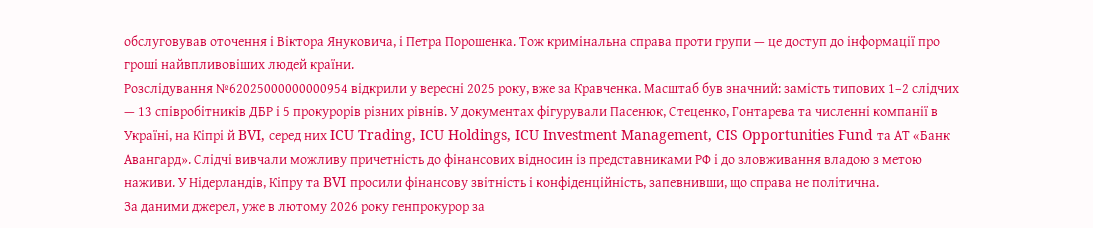обслуговував оточення і Віктора Януковича, і Петра Порошенка. Тож кримінальна справа проти групи — це доступ до інформації про гроші найвпливовіших людей країни.
Розслідування №62025000000000954 відкрили у вересні 2025 року, вже за Кравченка. Масштаб був значний: замість типових 1–2 слідчих — 13 співробітників ДБР і 5 прокурорів різних рівнів. У документах фігурували Пасенюк, Стеценко, Гонтарева та численні компанії в Україні, на Кіпрі й BVI, серед них ICU Trading, ICU Holdings, ICU Investment Management, CIS Opportunities Fund та АТ «Банк Авангард». Слідчі вивчали можливу причетність до фінансових відносин із представниками РФ і до зловживання владою з метою наживи. У Нідерландів, Кіпру та BVI просили фінансову звітність і конфіденційність, запевнивши, що справа не політична.
За даними джерел, уже в лютому 2026 року генпрокурор за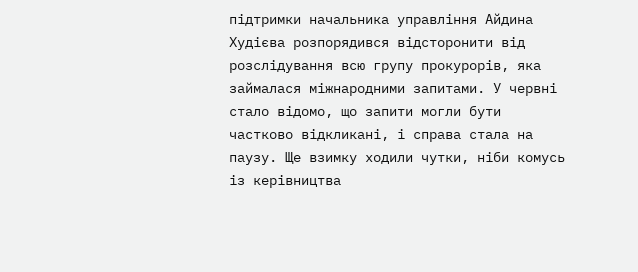підтримки начальника управління Айдина Худієва розпорядився відсторонити від розслідування всю групу прокурорів, яка займалася міжнародними запитами. У червні стало відомо, що запити могли бути частково відкликані, і справа стала на паузу. Ще взимку ходили чутки, ніби комусь із керівництва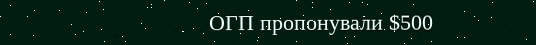ОГП пропонували $500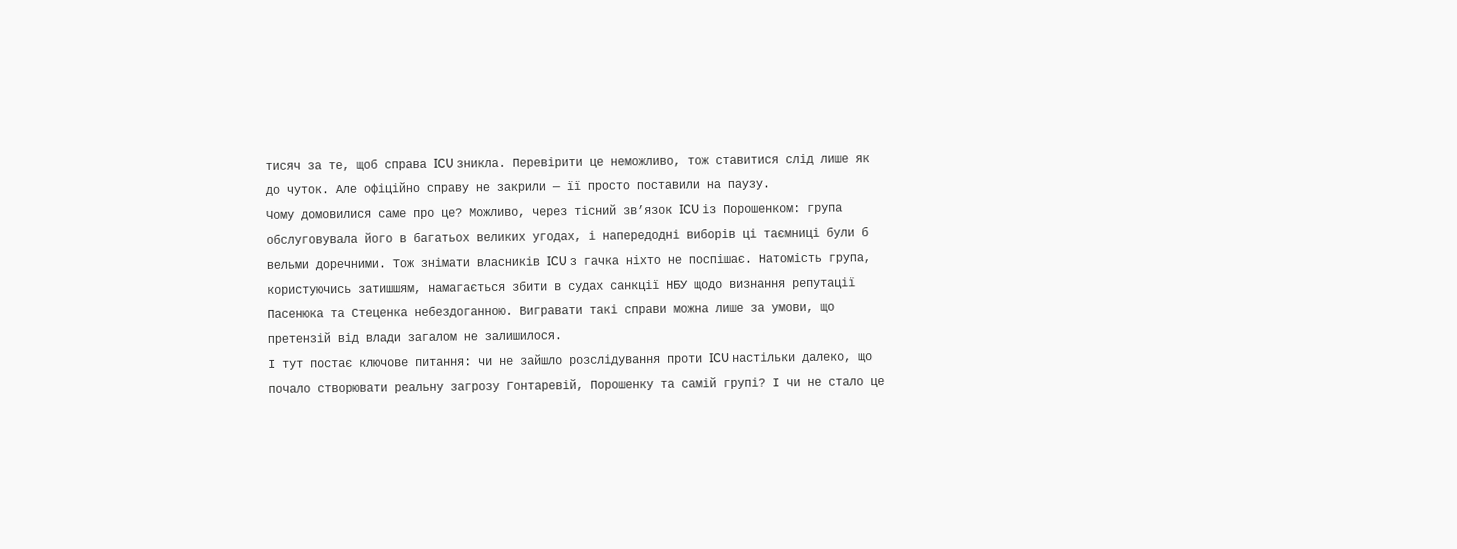тисяч за те, щоб справа ICU зникла. Перевірити це неможливо, тож ставитися слід лише як до чуток. Але офіційно справу не закрили — її просто поставили на паузу.
Чому домовилися саме про це? Можливо, через тісний зв’язок ICU із Порошенком: група обслуговувала його в багатьох великих угодах, і напередодні виборів ці таємниці були б вельми доречними. Тож знімати власників ICU з гачка ніхто не поспішає. Натомість група, користуючись затишшям, намагається збити в судах санкції НБУ щодо визнання репутації Пасенюка та Стеценка небездоганною. Вигравати такі справи можна лише за умови, що претензій від влади загалом не залишилося.
І тут постає ключове питання: чи не зайшло розслідування проти ICU настільки далеко, що почало створювати реальну загрозу Гонтаревій, Порошенку та самій групі? І чи не стало це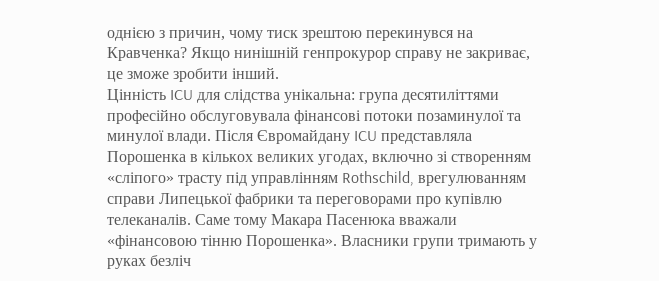однією з причин, чому тиск зрештою перекинувся на Кравченка? Якщо нинішній генпрокурор справу не закриває, це зможе зробити інший.
Цінність ICU для слідства унікальна: група десятиліттями професійно обслуговувала фінансові потоки позаминулої та минулої влади. Після Євромайдану ICU представляла Порошенка в кількох великих угодах, включно зі створенням «сліпого» трасту під управлінням Rothschild, врегулюванням справи Липецької фабрики та переговорами про купівлю телеканалів. Саме тому Макара Пасенюка вважали «фінансовою тінню Порошенка». Власники групи тримають у руках безліч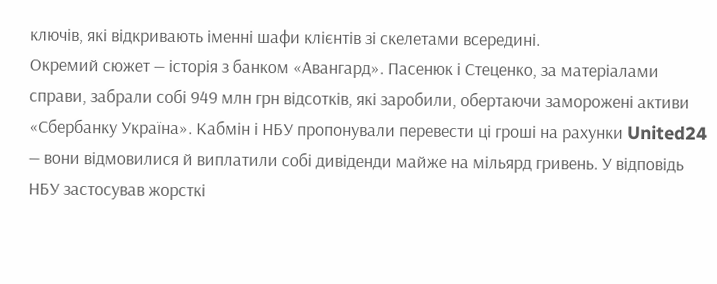ключів, які відкривають іменні шафи клієнтів зі скелетами всередині.
Окремий сюжет — історія з банком «Авангард». Пасенюк і Стеценко, за матеріалами справи, забрали собі 949 млн грн відсотків, які заробили, обертаючи заморожені активи «Сбербанку Україна». Кабмін і НБУ пропонували перевести ці гроші на рахунки United24 — вони відмовилися й виплатили собі дивіденди майже на мільярд гривень. У відповідь НБУ застосував жорсткі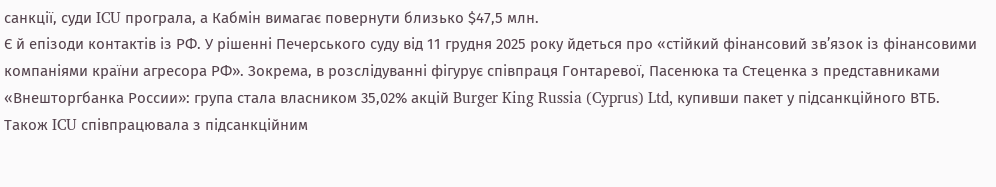санкції, суди ICU програла, а Кабмін вимагає повернути близько $47,5 млн.
Є й епізоди контактів із РФ. У рішенні Печерського суду від 11 грудня 2025 року йдеться про «стійкий фінансовий зв’язок із фінансовими компаніями країни агресора РФ». Зокрема, в розслідуванні фігурує співпраця Гонтаревої, Пасенюка та Стеценка з представниками «Внешторгбанка России»: група стала власником 35,02% акцій Burger King Russia (Cyprus) Ltd, купивши пакет у підсанкційного ВТБ. Також ICU співпрацювала з підсанкційним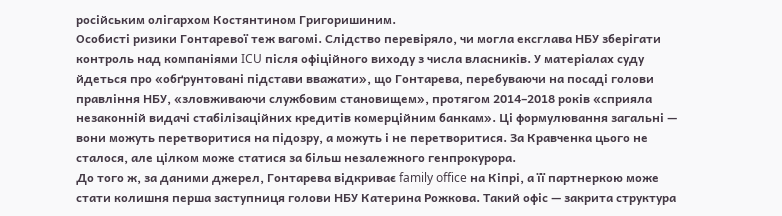російським олігархом Костянтином Григоришиним.
Особисті ризики Гонтаревої теж вагомі. Слідство перевіряло, чи могла ексглава НБУ зберігати контроль над компаніями ICU після офіційного виходу з числа власників. У матеріалах суду йдеться про «обґрунтовані підстави вважати», що Гонтарева, перебуваючи на посаді голови правління НБУ, «зловживаючи службовим становищем», протягом 2014–2018 років «сприяла незаконній видачі стабілізаційних кредитів комерційним банкам». Ці формулювання загальні — вони можуть перетворитися на підозру, а можуть і не перетворитися. За Кравченка цього не сталося, але цілком може статися за більш незалежного генпрокурора.
До того ж, за даними джерел, Гонтарева відкриває family office на Кіпрі, а її партнеркою може стати колишня перша заступниця голови НБУ Катерина Рожкова. Такий офіс — закрита структура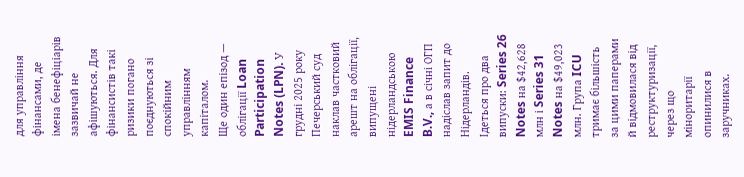для управління фінансами, де імена бенефіціарів зазвичай не афішуються. Для фінансистів такі ризики погано поєднуються зі спокійним управлінням капіталом.
Ще один епізод — облігації Loan Participation Notes (LPN). У грудні 2025 року Печерський суд наклав частковий арешт на облігації, випущені нідерландською EMIS Finance B.V., а в січні ОГП надіслав запит до Нідерландів. Ідеться про два випуски: Series 26 Notes на $42,628 млн і Series 31 Notes на $49,023 млн. Група ICU тримає більшість за цими паперами й відмовилася від реструктуризації, через що міноритарії опинилися в заручниках.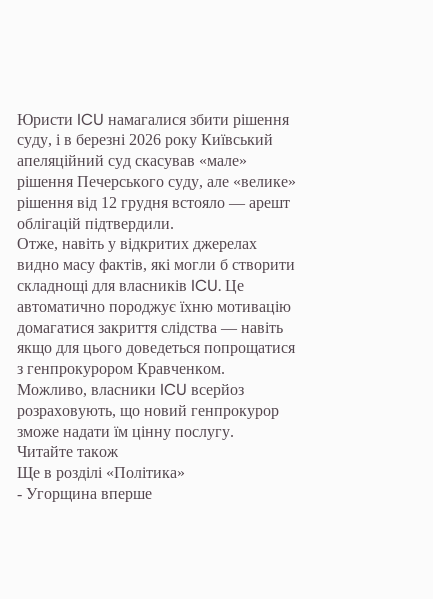Юристи ICU намагалися збити рішення суду, і в березні 2026 року Київський апеляційний суд скасував «мале» рішення Печерського суду, але «велике» рішення від 12 грудня встояло — арешт облігацій підтвердили.
Отже, навіть у відкритих джерелах видно масу фактів, які могли б створити складнощі для власників ICU. Це автоматично породжує їхню мотивацію домагатися закриття слідства — навіть якщо для цього доведеться попрощатися з генпрокурором Кравченком. Можливо, власники ICU всерйоз розраховують, що новий генпрокурор зможе надати їм цінну послугу.
Читайте також
Ще в розділі «Політика»
- Угорщина вперше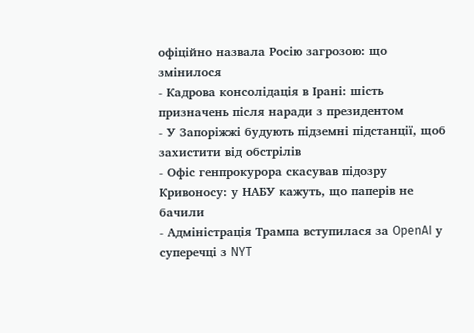офіційно назвала Росію загрозою: що змінилося
- Кадрова консолідація в Ірані: шість призначень після наради з президентом
- У Запоріжжі будують підземні підстанції, щоб захистити від обстрілів
- Офіс генпрокурора скасував підозру Кривоносу: у НАБУ кажуть, що паперів не бачили
- Адміністрація Трампа вступилася за OpenAI у суперечці з NYT